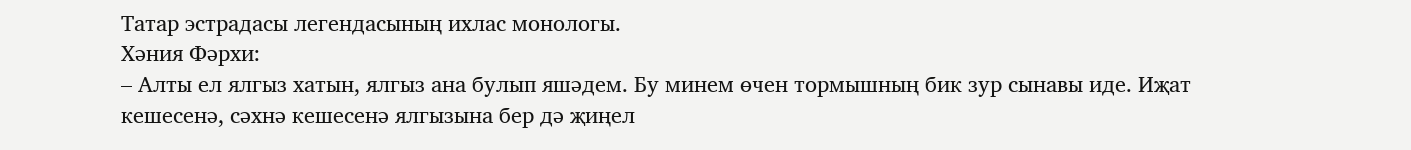Татар эстрадасы легендасының ихлас монологы.
Хәния Фәрхи:
– Алты ел ялгыз хатын, ялгыз ана булып яшәдем. Бу минем өчен тормышның бик зур сынавы иде. Иҗат кешесенә, сәхнә кешесенә ялгызына бер дә җиңел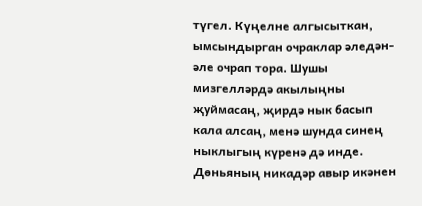түгел. Күңелне алгысыткан, ымсындырган очраклар әледән-әле очрап тора. Шушы мизгелләрдә акылыңны җуймасаң, җирдә нык басып кала алсаң, менә шунда синең ныклыгың күренә дә инде.
Дөньяның никадәр авыр икәнен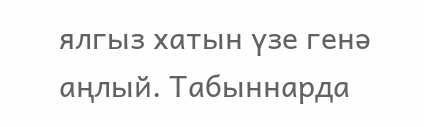ялгыз хатын үзе генә аңлый. Табыннарда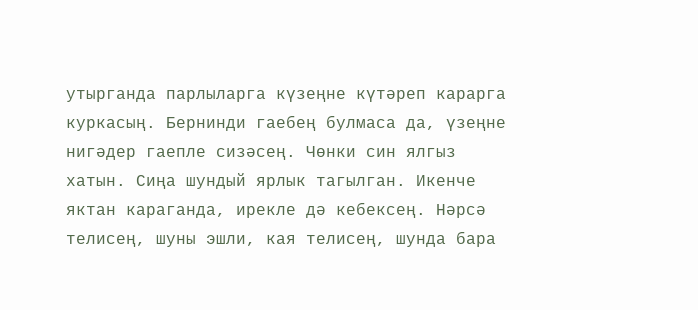утырганда парлыларга күзеңне күтәреп карарга куркасың. Бернинди гаебең булмаса да, үзеңне нигәдер гаепле сизәсең. Чөнки син ялгыз хатын. Сиңа шундый ярлык тагылган. Икенче яктан караганда, ирекле дә кебексең. Нәрсә телисең, шуны эшли, кая телисең, шунда бара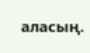аласың.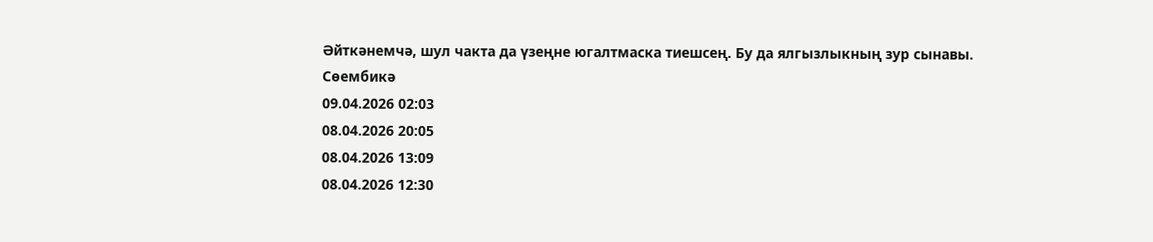Әйткәнемчә, шул чакта да үзеңне югалтмаска тиешсең. Бу да ялгызлыкның зур сынавы.
Сөембикә
09.04.2026 02:03
08.04.2026 20:05
08.04.2026 13:09
08.04.2026 12:30